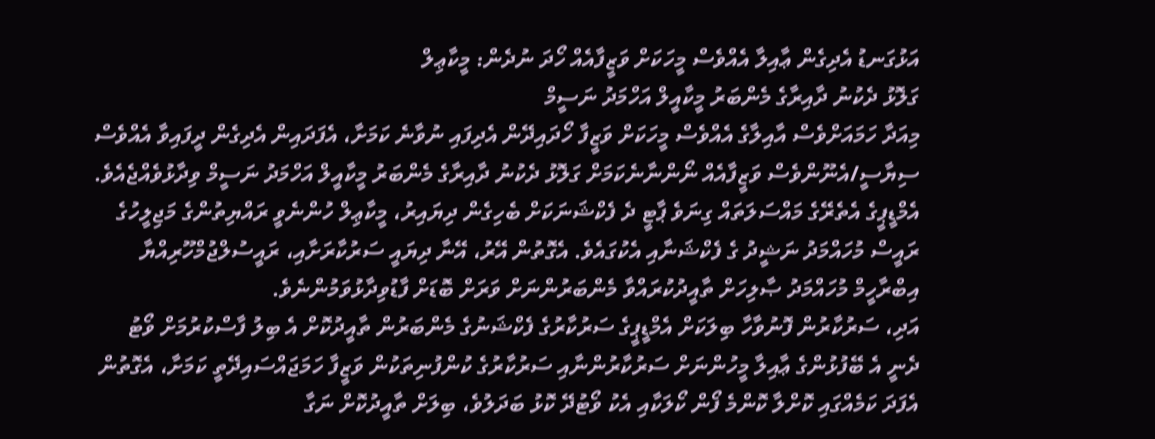އަޅުގަނޑު އެދިގެން ޢާއިލާ އެއްވެސް މީހަކަށް ވަޒީފާއެއް ހޯދަ ނުދެން: މީކާޢިލް
ގަލޮޅު ދެކުނު ދާއިރާގެ މެންބަރު މީކާއީލް އަހްމަދު ނަސީމް
މިއަދާ ހަމައަށްވެސް އާއިލާގެ އެއްވެސް މީހަކަށް ވަޒީފާ ހޯދައިދޭން އެދިފައި ނުވާނެ ކަމަށާ، އެފަދައިން އެދިގެން ދީފައިވާ އެއްވެސް ސިޔާސީ/އެނޫންވެސް ވަޒީފާއެއް ނޯންނާނެކަމަށް ގަލޮޅު ދެކުނު ދާއިރާގެ މެންބަރު މީކާއީލް އަހްމަދު ނަސީމް ވިދާޅުވެއްޖެއެވެ.
އެމްޑީޕީގެ އެތެރޭގެ މައްސަލަތައް ގިނަވެ ޕާޓީ ދެ ފެކްޝަނަކަށް ބެހިގެން ދިޔައިރު، މީކާޢިލް ހުންނެވީ ރައްޔިތުންގެ މަޖިލީހުގެ ރައީސް މުހައްމަދު ނަޝީދު ގެ ފެކްޝަނާއި އެކުގައެވެ. އެގޮތުން އޭރު، އޭނާ ދިޔައީ ސަރުކާރަށާއި، ރައީސުލްޖުމްހޫރިއްޔާ އިބްރާހީމް މުހައްމަދު ޞާލިހަށް ތާއީދުކުރައްވާ މެންބަރުންނަށް ވަރަށް ބޮޑަށް ފާޑުވިދާޅުވަމުންނެވެ.
އަދި، ސަރުކާރުން ފޮނުވާހާ ބިލަކަށް އެމްޑީޕީގެ ސަރުކާރުގެ ފެކްޝަނުގެ މެންބަރުން ތާއީދުކޮށް އެ ބިލު ފާސްކުރުމަށް ވޯޓު ދެނީ އެ ބޭފުޅުންގެ ޢާއިލާ މީހުންނަށް ސަރުކާރުންނާއި ސަރުކާރުގެ ކުންފުނިތަކުން ވަޒީފާ ހަމަޖައްސައިދޭތީ ކަމަށާ، އެގޮތުން އެފަދަ ކަމެއްގައި ކޮށްލާ ކޮންމެ ފޯން ކޯލަކާއި އެކު ވޯޓުދޭ ކޮޅު ބަދަލުވެ، ބިލަށް ތާއީދުކޮށް ނަގާ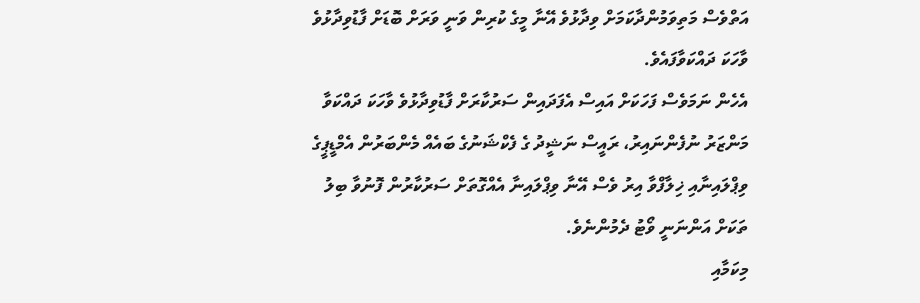އަތްވެސް މަތިވަމުންދާކަމަށް ވިދާޅުވެ އޭނާ މީގެ ކުރިން ވަނީ ވަރަށް ބޮޑަށް ފާޑުވިދާޅުވެ ވާހަކަ ދައްކަވާފައެވެ.
އެހެން ނަމަވެސް ފަހަކަށް އައިސް އެފަދައިން ސަރުކާރަށް ފާޑުވިދާޅުވެ ވާހަކަ ދައްކަވާ މަންޒަރު ނުފެންނައިރު، ރައީސް ނަޝީދު ގެ ފެކްޝަނުގެ ބައެއް މެންބަރުން އެމްޑީޕީގެ ވިޕްލައިނާއި ޚިލާފްވާ އިރު ވެސް އޭނާ ވިޕްލައިނާ އެއްގޮތަށް ސަރުކާރުން ފޮނުވާ ބިލު ތަކަށް އަންނަނީ ވޯޓު ދެމުންނެވެ.
މިކަމާއި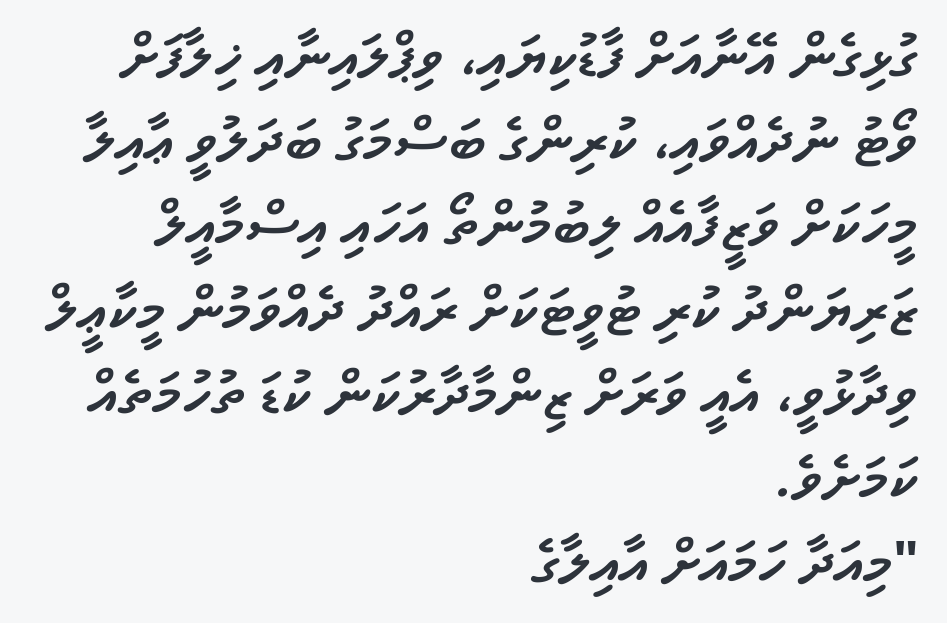ގުޅިގެން އޭނާއަށް ފާޑުކިޔައި، ވިޕްލައިނާއި ޚިލާފަށް ވޯޓު ނުދެއްވައި، ކުރިންގެ ބަސްމަގު ބަދަލުވީ ޢާއިލާ މީހަކަށް ވަޒީފާއެއް ލިބުމުންތޯ އަހައި އިސްމާއީލް ޒަރިޔަންދު ކުރި ޓުވީޓަކަށް ރައްދު ދެއްވަމުން މީކާޢީލް ވިދާޅުވީ، އެއީ ވަރަށް ޒިންމާދާރުކަން ކުޑަ ތުހުމަތެއް ކަމަށެވެ.
"މިއަދާ ހަމައަށް އާއިލާގެ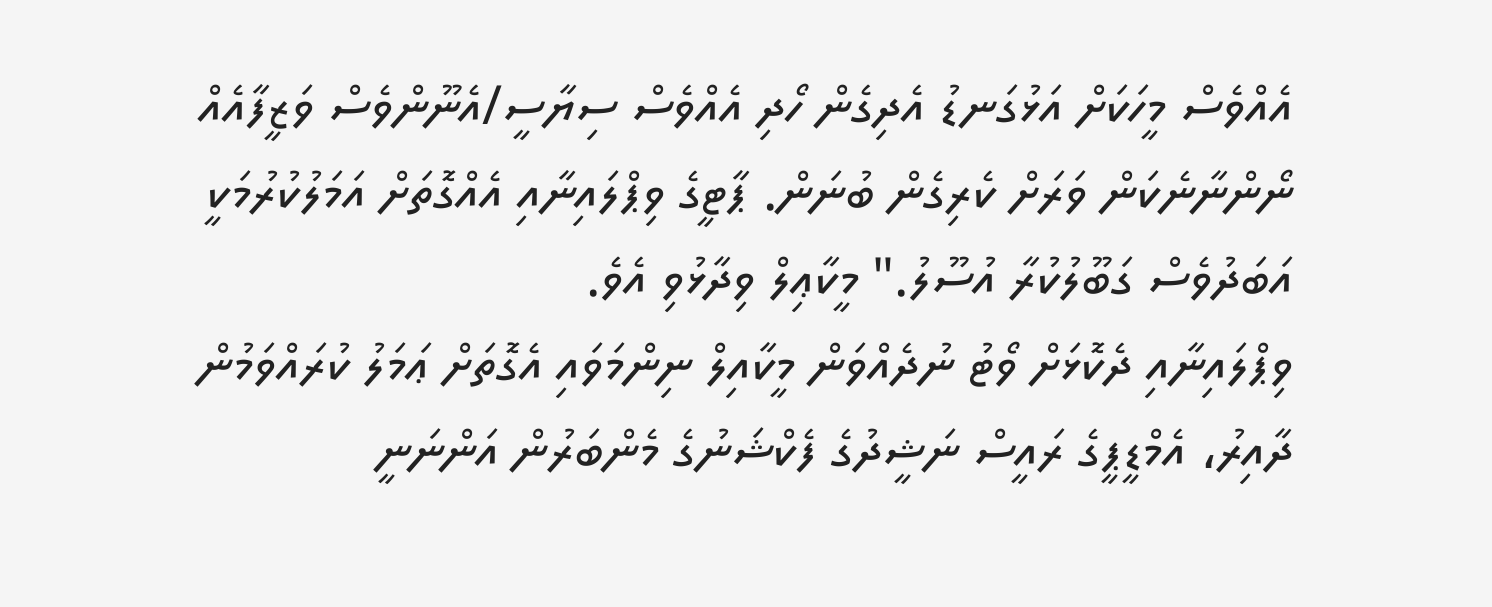އެއްވެސް މީހަކަށް އަޅުގަނޑު އެދިގެން ހޯދި އެއްވެސް ސިޔާސީ/އެނޫންވެސް ވަޒީފާއެއް ނޯންނާނެކަން ވަރަށް ކެރިގެން ބުނަން. ޕާޓީގެ ވިޕްލައިނާއި އެއްގޮތަށް އަމަލުކުރުމަކީ އަބަދުވެސް ގަބޫލުކުރާ އުސޫލު." މީކާޢިލް ވިދާޅުވި އެވެ.
ވިޕްލައިނާއި ދެކޮޅަށް ވޯޓު ނުދެއްވަން މީކާއިލް ނިންމަވައި އެގޮތަށް ޢަމަލު ކުރައްވަމުން ދާއިރު، އެމްޑީޕީގެ ރައީސް ނަޝީދުގެ ފެކްޝަނުގެ މެންބަރުން އަންނަނީ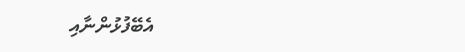އެބޭފުޅުންނާއި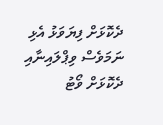ދެކޮޅަށް ފިޔަވަޅު އެޅި ނަމަވެސް ވިޕްލައިނާއި ދެކޮޅަށް ވޯޓު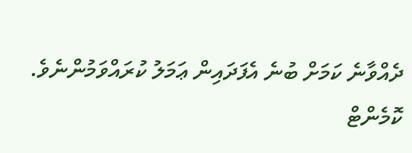ދެއްވާނެ ކަމަށް ބުނެ އެފަދައިން ޢަމަލު ކުރައްވަމުންނެވެ.
ކޮމެންޓް